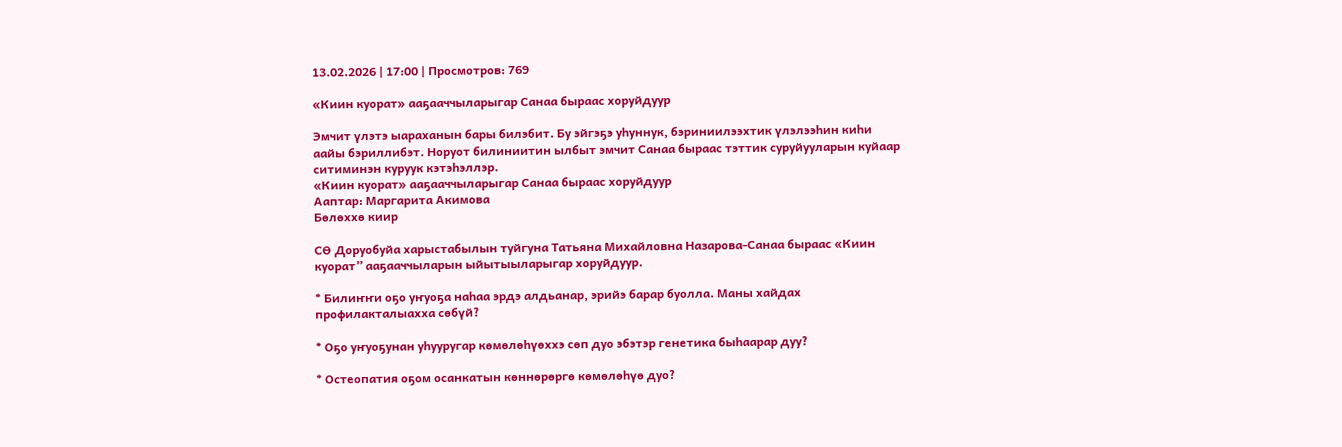13.02.2026 | 17:00 | Просмотров: 769

«Киин куорат» ааҕааччыларыгар Санаа быраас хоруйдуур

Эмчит үлэтэ ыараханын бары билэбит. Бу эйгэҕэ уһуннук, бэриниилээхтик үлэлээһин киһи  аайы бэриллибэт. Норуот билиниитин ылбыт эмчит Санаа быраас тэттик суруйууларын куйаар ситиминэн куруук кэтэһэллэр.
«Киин куорат» ааҕааччыларыгар Санаа быраас хоруйдуур
Ааптар: Маргарита Акимова
Бөлөххө киир

СӨ Доруобуйа харыстабылын туйгуна Татьяна Михайловна Назарова-Санаа быраас «Киин куорат” ааҕааччыларын ыйытыыларыгар хоруйдуур.

* Билиҥҥи оҕо уҥуоҕа наһаа эрдэ алдьанар, эрийэ барар буолла. Маны хайдах профилакталыахха сөбүй?

* Оҕо уҥуоҕунан уһууругар көмөлөһүөххэ сөп дуо эбэтэр генетика быһаарар дуу?

* Остеопатия оҕом осанкатын көннөрөргө көмөлөһүө дуо?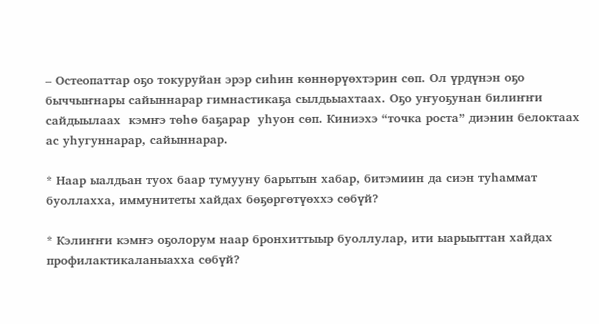– Остеопаттар оҕо токуруйан эрэр сиһин көннөрүөхтэрин сөп. Ол үрдүнэн оҕо быччыҥнары сайыннарар гимнастикаҕа сылдьыахтаах. Оҕо уҥуоҕунан билиҥҥи сайдыылаах  кэмҥэ төһө баҕарар  уһуон сөп. Киниэхэ “точка роста” диэнин белоктаах ас уһугуннарар, сайыннарар.

* Наар ыалдьан туох баар тумууну барытын хабар, битэмиин да сиэн туһаммат буоллахха, иммунитеты хайдах бөҕөргөтүөххэ сөбүй?

* Кэлиҥҥи кэмҥэ оҕолорум наар бронхиттыыр буоллулар, ити ыарыыттан хайдах профилактикаланыахха сөбүй?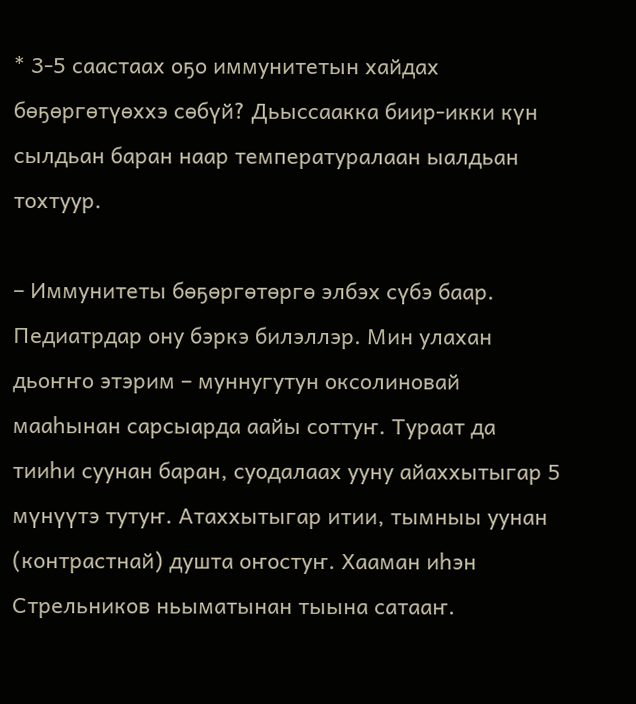* 3-5 саастаах оҕо иммунитетын хайдах бөҕөргөтүөххэ сөбүй? Дьыссаакка биир-икки күн  сылдьан баран наар температуралаан ыалдьан тохтуур.

– Иммунитеты бөҕөргөтөргө элбэх сүбэ баар. Педиатрдар ону бэркэ билэллэр. Мин улахан дьоҥҥо этэрим – муннугутун оксолиновай мааһынан сарсыарда аайы соттуҥ. Тураат да тииһи суунан баран, суодалаах ууну айаххытыгар 5 мүнүүтэ тутуҥ. Атаххытыгар итии, тымныы уунан (контрастнай) душта оҥостуҥ. Хааман иһэн Стрельников ньыматынан тыына сатааҥ.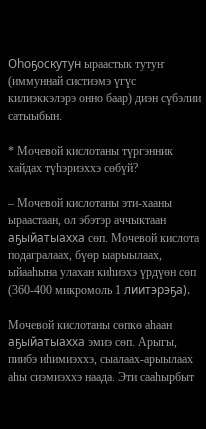Оһоҕоскутун ыраастык тутуҥ (иммуннай систиэмэ үгүс килиэккэлэрэ онно баар) диэн сүбэлии сатыыбын.

* Мочевой кислотаны түргэнник хайдах түһэриэххэ сөбүй?

– Мочевой кислотаны эти-хааны ыраастаан, ол эбэтэр аччыктаан аҕыйатыахха сөп. Мочевой кислота подагралаах, бүөр ыарыылаах, ыйааһына улахан киһиэхэ үрдүөн сөп (360-400 микромоль 1 лиитэрэҕа).

Мочевой кислотаны сөпкө аһаан аҕыйатыахха эмиэ сөп. Арыгы, пиибэ иһимиэххэ, сыалаах-арыылаах аһы сиэмиэххэ наада. Эти сааһырбыт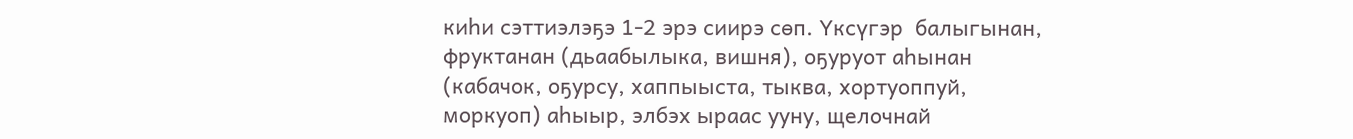киһи сэттиэлэҕэ 1-2 эрэ сиирэ сөп. Үксүгэр  балыгынан, фруктанан (дьаабылыка, вишня), оҕуруот аһынан (кабачок, оҕурсу, хаппыыста, тыква, хортуоппуй, моркуоп) аһыыр, элбэх ыраас ууну, щелочнай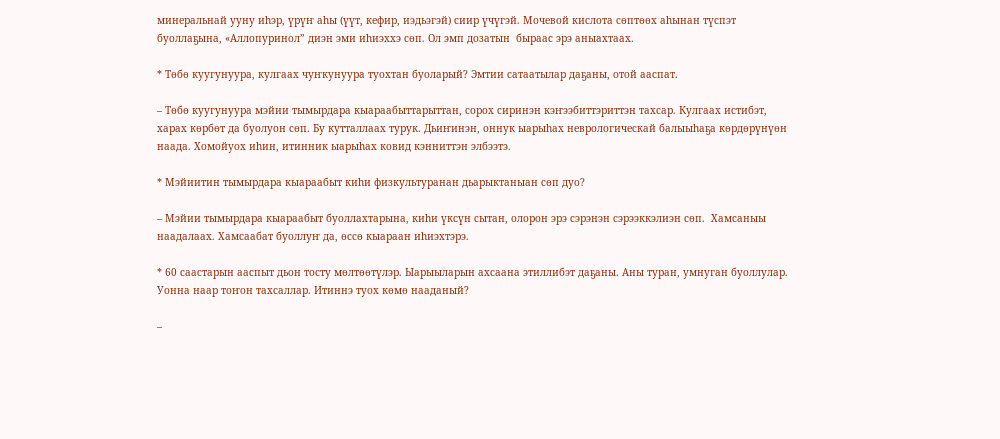минеральнай ууну иһэр, үрүҥ аһы (үүт, кефир, иэдьэгэй) сиир үчүгэй. Мочевой кислота сөптөөх аһынан түспэт  буоллаҕына, «Аллопуринол” диэн эми иһиэххэ сөп. Ол эмп дозатын  быраас эрэ аныахтаах.

* Төбө куугунуура, кулгаах чуҥкунуура туохтан буоларый? Эмтии сатаатылар даҕаны, отой ааспат.

– Төбө куугунуура мэйии тымырдара кыараабыттарыттан, сорох сиринэн кэҥээбиттэриттэн тахсар. Кулгаах истибэт, харах көрбөт да буолуон сөп. Бу кутталлаах турук. Дьиҥинэн, оннук ыарыһах неврологическай балыыһаҕа көрдөрүнүөн наада. Хомойуох иһин, итинник ыарыһах ковид кэнниттэн элбээтэ.

* Мэйиитин тымырдара кыараабыт киһи физкультуранан дьарыктаныан сөп дуо?

– Мэйии тымырдара кыараабыт буоллахтарына, киһи үксүн сытан, олорон эрэ сэрэнэн сэрээккэлиэн сөп.  Хамсаныы наадалаах. Хамсаабат буоллуҥ да, өссө кыараан иһиэхтэрэ.

* 60 саастарын ааспыт дьон тосту мөлтөөтүлэр. Ыарыыларын ахсаана этиллибэт даҕаны. Аны туран, умнуган буоллулар. Уонна наар тоҥон тахсаллар. Итиннэ туох көмө нааданый?

–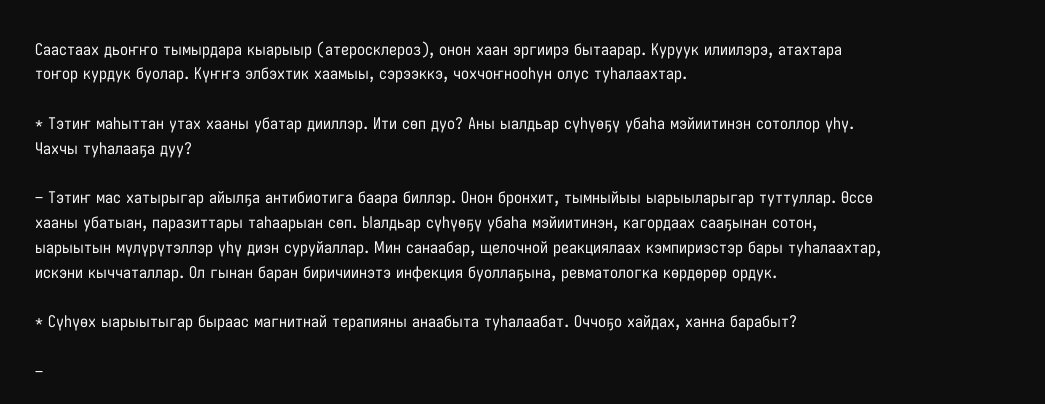Саастаах дьоҥҥо тымырдара кыарыыр (атеросклероз), онон хаан эргиирэ бытаарар. Куруук илиилэрэ, атахтара тоҥор курдук буолар. Күҥҥэ элбэхтик хаамыы, сэрээккэ, чохчоҥнооһун олус туһалаахтар.

* Тэтиҥ маһыттан утах хааны убатар дииллэр. Ити сөп дуо? Аны ыалдьар сүһүөҕү убаһа мэйиитинэн сотоллор үһү.  Чахчы туһалааҕа дуу?

– Тэтиҥ мас хатырыгар айылҕа антибиотига баара биллэр. Онон бронхит, тымныйыы ыарыыларыгар туттуллар. Өссө хааны убатыан, паразиттары таһаарыан сөп. Ыалдьар сүһүөҕү убаһа мэйиитинэн, кагордаах сааҕынан сотон, ыарыытын мүлүрүтэллэр үһү диэн суруйаллар. Мин санаабар, щелочной реакциялаах кэмпириэстэр бары туһалаахтар, искэни кыччаталлар. Ол гынан баран биричиинэтэ инфекция буоллаҕына, ревматологка көрдөрөр ордук.

* Сүһүөх ыарыытыгар быраас магнитнай терапияны анаабыта туһалаабат. Оччоҕо хайдах, ханна барабыт?

–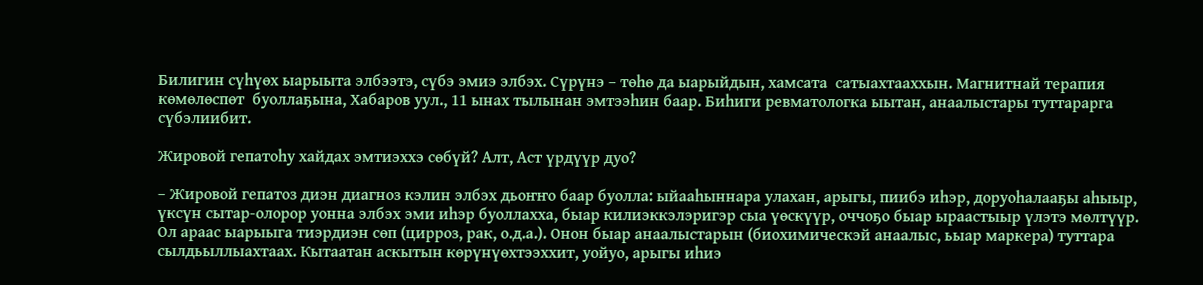Билигин сүһүөх ыарыыта элбээтэ, сүбэ эмиэ элбэх. Сүрүнэ – төһө да ыарыйдын, хамсата  сатыахтааххын. Магнитнай терапия көмөлөспөт  буоллаҕына, Хабаров уул., 11 ынах тылынан эмтээһин баар. Биһиги ревматологка ыытан, анаалыстары туттарарга сүбэлиибит.

Жировой гепатоһу хайдах эмтиэххэ сөбүй? Алт, Аст үрдүүр дуо?

– Жировой гепатоз диэн диагноз кэлин элбэх дьоҥҥо баар буолла: ыйааһыннара улахан, арыгы, пиибэ иһэр, доруоһалааҕы аһыыр, үксүн сытар-олорор уонна элбэх эми иһэр буоллахха, быар килиэккэлэригэр сыа үөскүүр, оччоҕо быар ыраастыыр үлэтэ мөлтүүр. Ол араас ыарыыга тиэрдиэн сөп (цирроз, рак, о.д.а.). Онон быар анаалыстарын (биохимическэй анаалыс, ьыар маркера) туттара сылдьыллыахтаах. Кытаатан аскытын көрүнүөхтээххит, уойуо, арыгы иһиэ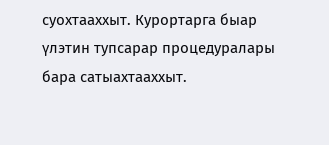суохтааххыт. Курортарга быар үлэтин тупсарар процедуралары бара сатыахтааххыт.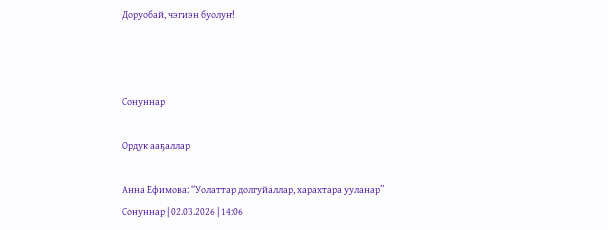Доруобай, чэгиэн буолуҥ!



Сонуннар

Ордук ааҕаллар

Анна Ефимова: “Уолаттар долгуйаллар, харахтара ууланар”
Сонуннар | 02.03.2026 | 14:06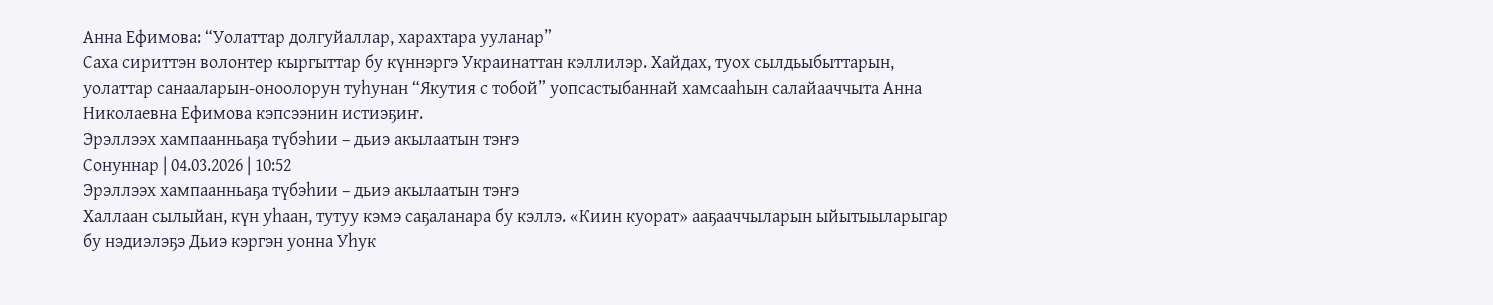Анна Ефимова: “Уолаттар долгуйаллар, харахтара ууланар”
Саха сириттэн волонтер кыргыттар бу күннэргэ Украинаттан кэллилэр. Хайдах, туох сылдьыбыттарын, уолаттар санааларын-оноолорун туһунан “Якутия с тобой” уопсастыбаннай хамсааһын салайааччыта Анна Николаевна Ефимова кэпсээнин истиэҕиҥ.
Эрэллээх хампаанньаҕа түбэһии – дьиэ акылаатын тэҥэ
Сонуннар | 04.03.2026 | 10:52
Эрэллээх хампаанньаҕа түбэһии – дьиэ акылаатын тэҥэ
Халлаан сылыйан, күн уһаан, тутуу кэмэ саҕаланара бу кэллэ. «Киин куорат» ааҕааччыларын ыйытыыларыгар бу нэдиэлэҕэ Дьиэ кэргэн уонна Уһук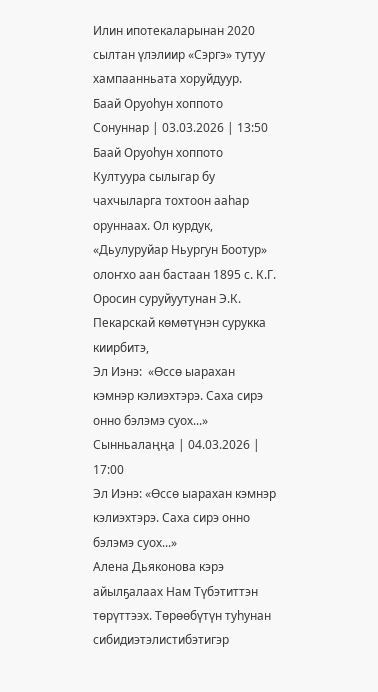Илин ипотекаларынан 2020 сылтан үлэлиир «Сэргэ» тутуу хампаанньата хоруйдуур.
Баай Оруоһун хоппото
Сонуннар | 03.03.2026 | 13:50
Баай Оруоһун хоппото
Култуура сылыгар бу чахчыларга тохтоон ааһар оруннаах. Ол курдук, «Дьулуруйар Ньургун Боотур» олоҥхо аан бастаан 1895 с. К.Г. Оросин суруйуутунан Э.К. Пекарскай көмөтүнэн сурукка киирбитэ,
Эл Иэнэ:  «Өссө ыарахан кэмнэр кэлиэхтэрэ. Саха сирэ онно бэлэмэ суох...»
Сынньалаңңа | 04.03.2026 | 17:00
Эл Иэнэ: «Өссө ыарахан кэмнэр кэлиэхтэрэ. Саха сирэ онно бэлэмэ суох...»
Алена Дьяконова кэрэ айылҕалаах Нам Түбэтиттэн төрүттээх. Төрөөбүтүн туһунан сибидиэтэлистибэтигэр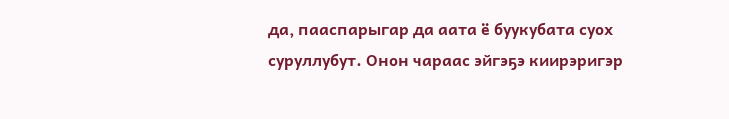да, пааспарыгар да аата ё буукубата суох суруллубут. Онон чараас эйгэҕэ киирэригэр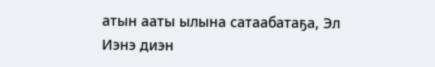атын ааты ылына сатаабатаҕа, Эл Иэнэ диэн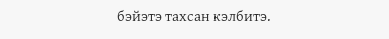бэйэтэ тахсан кэлбитэ.